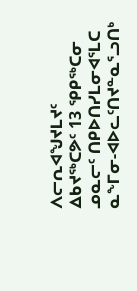ᐱᓕᕆᐊᖑᔪᒪᔪᑦ
ᐃᑲᔪᖅᑕᕗᑦ 13 ᕿᑭᖅᑕᓂ ᓄᓇᓕᑦ ᑎᑭᐅᑎᓯᒪᓂᐊᕐᒪᑕ ᓇᖕᒥᓂ-ᐊᐅᓚᑦᑎᔪᓐᓇᕐᓗᑎᒃ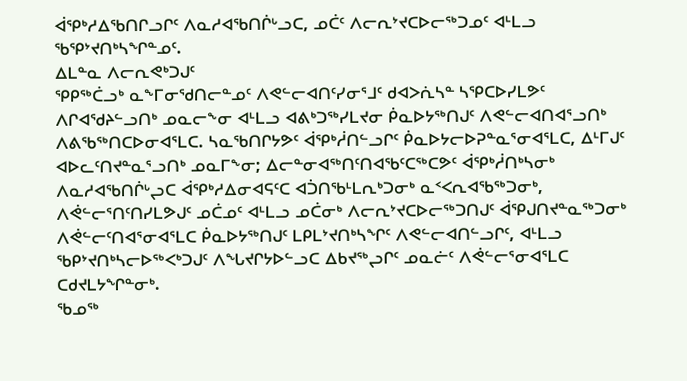ᐋᕿᒃᓱᐃᖃᑎᒋᓗᒋᑦ ᐱᓇᓱᐊᖃᑎᒌᒡᓗᑕ, ᓄᑖᑦ ᐱᓕᕆᔾᔪᑕᐅᓕᖅᑐᓄᑦ ᐊᒻᒪᓗ ᖃᕿᔾᔪᑎᒃᓴᖏᓐᓄᑦ.
ᐃᒪᓐᓇ ᐱᓕᕆᕙᒃᑐᒍᑦ
ᕿᑭᖅᑖᓗᒃ ᓇᖕᒥᓂᖁᑎᓕᓐᓄᑦ ᐱᕙᓪᓕᐊᑎᑦᓯᓂᕐᒧᑦ ᑯᐊᐳᕇᓴᓐ ᓴᕿᑕᐅᓯᒪᕗᑦ ᐱᒋᐊᖁᔨᓪᓗᑎᒃ ᓄᓇᓕᖕᓂ ᐊᒻᒪᓗ ᐊᕕᒃᑐᖅᓯᒪᔪᓂ ᑮᓇᐅᔭᖅᑎᒍᑦ ᐱᕙᓪᓕᐊᑎᐊᕐᓗᑎᒃ ᐱᕕᖃᖅᑎᑕᐅᓂᐊᕐᒪᑕ. ᓴᓇᖃᑎᒋᔭᕗᑦ ᐋᕿᒃᓲᑎᓪᓗᒋᑦ ᑮᓇᐅᔭᓕᐅᕈᓐᓇᕐᓂᐊᕐᒪᑕ, ᐃᒻᒥᒍᑦ ᐊᐅᓚᑦᑎᔪᓐᓇᕐᓗᑎᒃ ᓄᓇᒥᖕᓂ; ᐃᓕᓐᓂᐊᖅᑎᑦᑎᐊᖃᑦᑕᖅᑕᕗᑦ ᐋᕿᒃᓲᑎᒃᓴᓂᒃ ᐱᓇᓱᐊᖃᑎᒌᒡᖢᑕ ᐋᕿᒃᓱᐃᓂᐊᕋᑦᑕ ᐊᑑᑎᖃᒻᒪᕆᒃᑐᓂᒃ ᓇᑉᐸᕆᐊᖃᖅᑐᓂᒃ, ᐱᕚᓪᓕᕐᑎᑦᑎᓯᒪᕗᒍᑦ ᓄᑖᓄᑦ ᐊᒻᒪᓗ ᓄᑖᓂᒃ ᐱᓕᕆᔾᔪᑕᐅᓕᖅᑐᑎᒍᑦ ᐋᕿᒍᑎᔪᓐᓇᖅᑐᓂᒃ ᐱᕚᓪᓕᑦᑎᐊᕐᓂᐊᕐᒪᑕ ᑮᓇᐅᔭᖅᑎᒍᑦ ᒪᑭᒪᔾᔪᑎᒃᓴᖏᑦ ᐱᕙᓪᓕᐊᑎᓪᓗᒋᑦ, ᐊᒻᒪᓗ ᖃᑭᔾᔪᑎᒃᓴᓕᐅᖅᐸᒃᑐᒍᑦ ᐱᖓᔪᒋᔭᐅᓪᓗᑕ ᐃᑲᔪᖅᖢᒋᑦ ᓄᓇᓖᑦ ᐱᕚᓪᓕᕐᓂᐊᕐᒪᑕ ᑕᑯᔪᒪᔭᖏᓐᓂᒃ.
ᖃᓄᖅ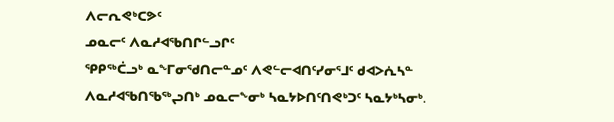ᐱᓕᕆᕙᒃᑕᕗᑦ
ᓄᓇᓕᑦ ᐱᓇᓱᐊᖃᑎᒋᓪᓗᒋᑦ
ᕿᑭᖅᑖᓗᒃ ᓇᖕᒥᓂᖁᑎᓕᓐᓄᑦ ᐱᕙᓪᓕᐊᑎᑦᓯᓂᕐᒧᑦ ᑯᐊᐳᕇᓴᓐ ᐱᓇᓱᐊᖃᑎᖃᖅᖢᑎᒃ ᓄᓇᓕᖕᓂᒃ ᓴᓇᔭᐅᑎᑦᑎᕙᒃᑐᑦ ᓴᓇᔭᒃᓴᓂᒃ.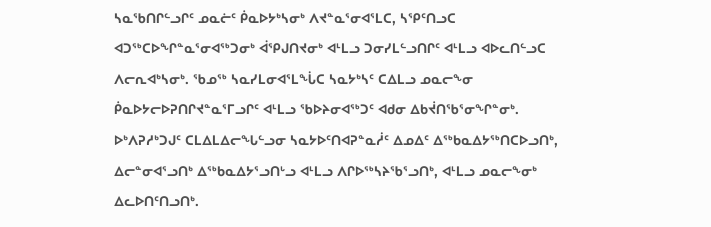ᓴᓇᖃᑎᒋᓪᓗᒋᑦ ᓄᓇᓖᑦ ᑮᓇᐅᔭᒃᓴᓂᒃ ᐱᔪᓐᓇᕐᓂᐊᕐᒪᑕ, ᓴᕿᑦᑎᓗᑕ ᐊᑐᖅᑕᐅᖏᓐᓇᕐᓂᐊᖅᑐᓂᒃ ᐋᕿᒍᑎᔪᓂᒃ ᐊᒻᒪᓗ ᑐᓂᓯᒪᓪᓗᑎᒋᑦ ᐊᒻᒪᓗ ᐊᐅᓚᑎᓪᓗᑕ ᐱᓕᕆᐊᒃᓴᓂᒃ. ᖃᓄᖅ ᓴᓇᓯᒪᓂᐊᕐᒪᖔᑕ ᓴᓇᔭᒃᓴᑦ ᑕᐃᒪᓗ ᓄᓇᓕᖕᓂ ᑮᓇᐅᔭᓕᐅᕈᑎᒋᔪᓐᓇᕐᒥᓗᒋᑦ ᐊᒻᒪᓗ ᖃᐅᔨᓂᐊᖅᑐᑦ ᐊᑯᓂ ᐃᑲᔫᑎᖃᕐᓂᖏᓐᓂᒃ.
ᐅᒃᐱᕈᓱᒃᑐᒍᑦ ᑕᒪᐃᒪᐃᓕᖓᓪᓗᓂ ᓴᓇᔭᐅᑦᑎᐊᕈᓐᓇᓲᑦ ᐃᓄᐃᑦ ᐃᖅᑲᓇᐃᔭᖅᑎᑕᐅᓗᑎᒃ, ᐃᓕᓐᓂᐊᕐᓗᑎᒃ ᐃᖅᑲᓇᐃᔭᕐᓗᑎᒡᓗ ᐊᒻᒪᓗ ᐱᒋᐅᖅᓴᔨᖃᕐᓗᑎᒃ, ᐊᒻᒪᓗ ᓄᓇᓕᖕᓂᒃ ᐃᓚᐅᑎᑦᑎᓗᑎᒃ.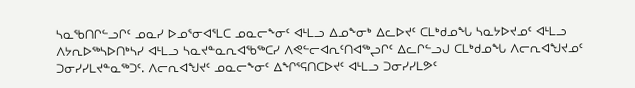ᓴᓇᖃᑎᒋᓪᓗᒋᑦ ᓄᓇᓯ ᐅᓄᕐᓂᐊᕐᒪᑕ ᓄᓇᓕᖕᓂᑦ ᐊᒻᒪᓗ ᐃᓄᖕᓂᒃ ᐃᓚᐅᔪᑦ ᑕᒪᒃᑯᓄᖓ ᓴᓇᔭᐅᔪᓄᑦ ᐊᒻᒪᓗ ᐱᔭᕆᐅᖅᓴᐅᑎᒃᓴᓯ ᐊᒻᒪᓗ ᓴᓇᔪᓐᓇᕆᐊᖃᖅᑕᓯ ᐱᕙᓪᓕᐊᕆᑦᑎᐊᖅᖢᒋᑦ ᐃᓚᒋᓪᓗᒍ ᑕᒪᒃᑯᓄᖓ ᐱᓕᕆᐊᖑᔪᓄᑦ ᑐᓂᓯᓯᒪᔪᓐᓇᖅᑐᑦ. ᐱᓕᕆᐊᖑᔪᑦ ᓄᓇᓕᖕᓂᑦ ᐃᖏᕐᕋᑎᑕᐅᔪᑦ ᐊᒻᒪᓗ ᑐᓂᓯᓯᒪᕗᑦ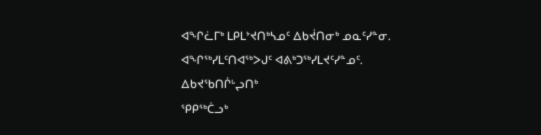ᐊᖏᓛᒥᒃ ᒪᑭᒪᔾᔪᑎᒃᓴᓄᑦ ᐃᑲᔫᑎᓂᒃ ᓄᓇᑦᓯᓐᓂ.
ᐊᖏᖅᓯᒪᑦᑎᐊᖅᐳᒍᑦ ᐊᕕᒃᑐᖅᓯᒪᔪᑦᓯᓐᓄᑦ.
ᐃᑲᔪᖃᑎᒌᒡᖢᑎᒃ
ᕿᑭᖅᑖᓗᒃ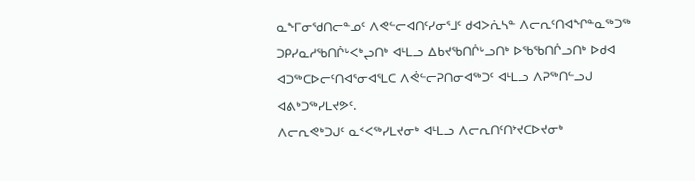ᓇᖕᒥᓂᖁᑎᓕᓐᓄᑦ ᐱᕙᓪᓕᐊᑎᑦᓯᓂᕐᒧᑦ ᑯᐊᐳᕇᓴᓐ ᐱᓕᕆᑦᑎᐊᖏᓐᓇᖅᑐᖅ ᑐᑭᓯᓇᓱᖃᑎᒌᒡᐸᒃᖢᑎᒃ ᐊᒻᒪᓗ ᐃᑲᔪᖃᑎᒌᒡᓗᑎᒃ ᐅᖃᖃᑎᒌᓗᑎᒃ ᐅᑯᐊ ᐊᑐᖅᑕᐅᓕᑦᑎᐊᕐᓂᐊᕐᒪᑕ ᐱᕚᓪᓕᕈᑎᓂᐊᖅᑐᑦ ᐊᒻᒪᓗ ᐱᕈᖅᑎᓪᓗᒍ ᐊᕕᒃᑐᖅᓯᒪᔪᕗᑦ.
ᐱᓕᕆᕙᒃᑐᒍᑦ ᓇᑉᐸᖅᓯᒪᔪᓂᒃ ᐊᒻᒪᓗ ᐱᓕᕆᑎᑦᑎᔾᔪᑕᐅᔪᓂᒃ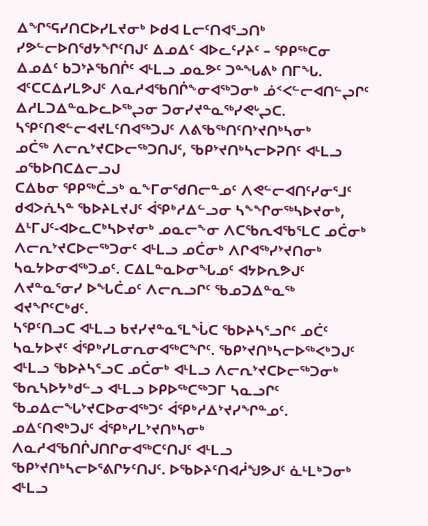ᐃᖏᕐᕋᓯᑎᑕᐅᓯᒪᔪᓂᒃ ᐅᑯᐊ ᒪᓕᑦᑎᐊᕐᓗᑎᒃ ᓯᕗᓪᓕᐅᑎᖁᔭᖏᑦᑎᒍᑦ ᐃᓄᐃᑦ ᐊᐅᓚᑦᓯᔨᑦ – ᕿᑭᖅᑕᓂ ᐃᓄᐃᑦ ᑲᑐᔾᔨᖃᑎᒌᑦ ᐊᒻᒪᓗ ᓄᓇᕗᑦ ᑐᓐᖓᕕᒃ ᑎᒥᖓ. ᐊᑦᑕᑕᐃᓯᒪᕗᒍᑦ ᐱᓇᓱᐊᖃᑎᒌᖕᓂᐊᖅᑐᓂᒃ ᓅᑉᐸᓪᓕᐊᑎᓪᖢᒋᑦ ᐃᓱᒪᑐᐃᓐᓇᐅᓚᐅᖅᖢᓂ ᑐᓂᓯᔪᓐᓇᖅᓯᕙᒡᖢᑕ.
ᓴᕿᑦᑎᕙᓪᓕᐊᔪᒪᑦᑎᐊᖅᑐᒍᑦ ᐱᕕᖃᖅᑎᑦᑎᔾᔪᑎᒃᓴᓂᒃ
ᓄᑖᖅ ᐱᓕᕆᔾᔪᑕᐅᓕᖅᑐᑎᒍᑦ, ᖃᑭᔾᔪᑎᒃᓴᓕᐅᕈᑎᑦ ᐊᒻᒪᓗ ᓄᖃᐅᑎᑕᐃᓕᓗᒍ
ᑕᐃᑲᓂ ᕿᑭᖅᑖᓗᒃ ᓇᖕᒥᓂᖁᑎᓕᓐᓄᑦ ᐱᕙᓪᓕᐊᑎᑦᓯᓂᕐᒧᑦ ᑯᐊᐳᕇᓴᓐ ᖃᐅᔨᒪᔪᒍᑦ ᐋᕿᒃᓱᐃᓪᓗᓂ ᓴᖕᖏᓂᖅᓴᐅᔪᓂᒃ, ᐃᒻᒥᒍᑦ-ᐊᐅᓚᑕᒃᓴᐅᔪᓂᒃ ᓄᓇᓕᖕᓂ ᐱᑕᖃᕆᐊᖃᕐᒪᑕ ᓄᑖᓂᒃ ᐱᓕᕆᔾᔪᑕᐅᓕᖅᑐᓂᑦ ᐊᒻᒪᓗ ᓄᑖᓂᒃ ᐱᒋᐊᖅᓯᔾᔪᑎᓂᒃ ᓴᓇᔭᐅᓂᐊᖅᑐᓄᑦ. ᑕᐃᒪᓐᓇᐅᓂᖓᓄᑦ ᐊᔭᐅᕆᕗᒍᑦ ᐱᔪᓐᓇᕐᓂᓯ ᐅᖓᑖᓄᑦ ᐱᓕᕆᓗᒋᑦ ᖃᓄᑐᐃᓐᓇᖅ ᐊᔪᖏᑦᑕᒃᑯᑦ.
ᓴᕿᑦᑎᓗᑕ ᐊᒻᒪᓗ ᑲᔪᓯᔪᓐᓇᕐᒪᖔᑕ ᖃᐅᔨᓴᕐᓗᒋᑦ ᓄᑖᑦ ᓴᓇᔭᐅᔪᑦ ᐋᕿᒃᓯᒪᓂᕆᓂᐊᖅᑕᖏᑦ. ᖃᑭᔾᔪᑎᒃᓴᓕᐅᖅᐸᒃᑐᒍᑦ ᐊᒻᒪᓗ ᖃᐅᔨᓴᕐᓗᑕ ᓄᑖᓂᒃ ᐊᒻᒪᓗ ᐱᓕᕆᔾᔪᑕᐅᓕᖅᑐᓂᒃ ᖃᕆᓴᐅᔭᒃᑯᓪᓗ ᐊᒻᒪᓗ ᐅᑭᐅᖅᑕᖅᑐᒥ ᓴᓇᓗᒋᑦ ᖃᓄᐃᓕᖓᔾᔪᑕᐅᓂᐊᖅᑐᑦ ᐋᕿᒃᓱᐃᔾᔪᓯᖏᓐᓄᑦ. ᓄᐃᑦᑎᕙᒃᑐᒍᑦ ᐋᕿᒃᓯᒪᔾᔪᑎᒃᓴᓂᒃ ᐱᓇᓱᐊᖃᑎᒌᒍᑎᒋᓂᐊᖅᑕᑦᑎᒍᑦ ᐊᒻᒪᓗ ᖃᑭᔾᔪᑎᒃᓴᓕᐅᕐᕕᒋᔭᑦᑎᒍᑦ. ᐅᖃᐅᔨᑦᑎᐊᓲᖑᕗᒍᑦ ᓈᒻᒪᒃᑐᓂᒃ ᐊᒻᒪᓗ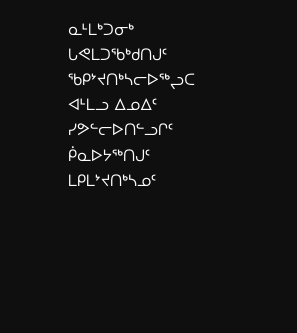ᓇᒻᒪᒃᑐᓂᒃ ᒐᕙᒪᑐᖃᒃᑯᑎᒍᑦ ᖃᑭᔾᔪᑎᒃᓴᓕᐅᖅᖢᑕ ᐊᒻᒪᓗ ᐃᓄᐃᑦ ᓯᕗᓪᓕᐅᑎᓪᓗᒋᑦ ᑮᓇᐅᔭᖅᑎᒍᑦ ᒪᑭᒪᔾᔪᑎᒃᓴᓄᑦ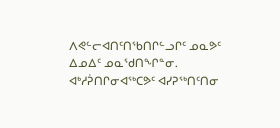ᐱᕙᓪᓕᐊᑎᑦᑎᖃᑎᒋᓪᓗᒋᑦ ᓄᓇᕗᑦ ᐃᓄᐃᑦ ᓄᓇᖁᑎᖏᓐᓂ.
ᐊᒃᓱᕉᑎᒋᓂᐊᖅᑕᕗᑦ ᐊᓯᕈᖅᑎᑦᑎᓂ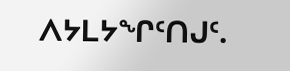ᐱᔭᒪᔭᖏᑦᑎᒍᑦ.